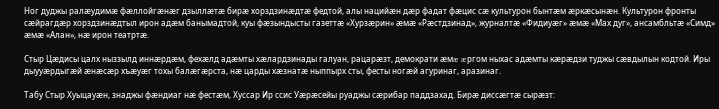Ног дуджы ралæудимæ фæллойгæнæг дзыллæтæ бирæ хорздзинæдтæ федтой, алы нацийæн дæр фадат фæцис сæ культурон бынтæм æркæсынæн. Культурон фронты сæйрагдæр хорздзинæдтыл ирон адæм банымадтой, куы фæзындысты газеттæ «Хурзæрин» æмæ «Рæстдзинад», журналтæ «Фидиуæг» æмæ «Мах дуг», ансамбльтæ «Симд» æмæ «Алан», нæ ирон театртæ.

Стыр Цæдисы цалх ныззылд иннæрдæм, фехæлд адæмты хæлардзинады галуан, рацарæзт, демократи æмæ æргом ныхас адæмты кæрæдзи туджы сæвдылын кодтой. Иры дыууæрдыгæй æнæсæр хъæуæг тохы балæгæрста, нæ царды хæзнатæ ныппырх сты, фесты ногæй агуринаг, аразинаг.

Табу Стыр Хуыцауæн, знаджы фæндиаг нæ фестæм, Хуссар Ир ссис Уæрæсейы руаджы сæрибар паддзахад. Бирæ диссæгтæ сырæзт: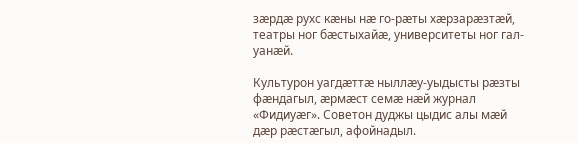зæрдæ рухс кæны нæ го-рæты хæрзарæзтæй, театры ног бæстыхайæ, университеты ног гал-уанæй.

Культурон уагдæттæ ныллæу-уыдысты рæзты фæндагыл, æрмæст семæ нæй журнал «Фидиуæг». Советон дуджы цыдис алы мæй дæр рæстæгыл, афойнадыл.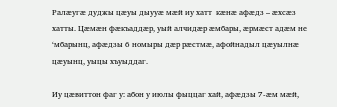Ралæугæ дуджы цæуы дыууæ мæй иу хатт  кæнæ афæдз – æхсæз хатты. Цæмæн фæкъаддæр, уый алчидæр æмбары, æрмæст адæм не ‘мбарынц, афæдзы 6 номыры дæр рæстмæ, афойнадыл цæуылнæ цæуынц, уыцы хъуыддаг.

Иу цæвиттон фаг у: абон у июлы фыццаг хай, афæдзы 7-æм мæй,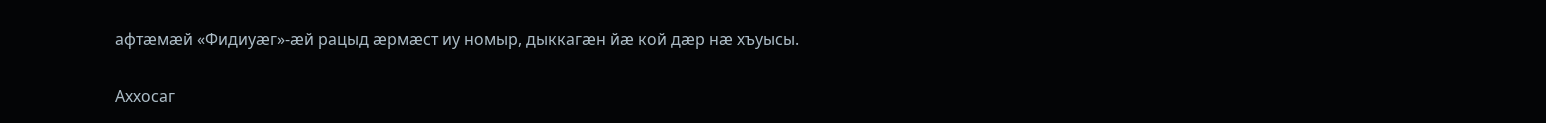афтæмæй «Фидиуæг»-æй рацыд æрмæст иу номыр, дыккагæн йæ кой дæр нæ хъуысы.

Аххосаг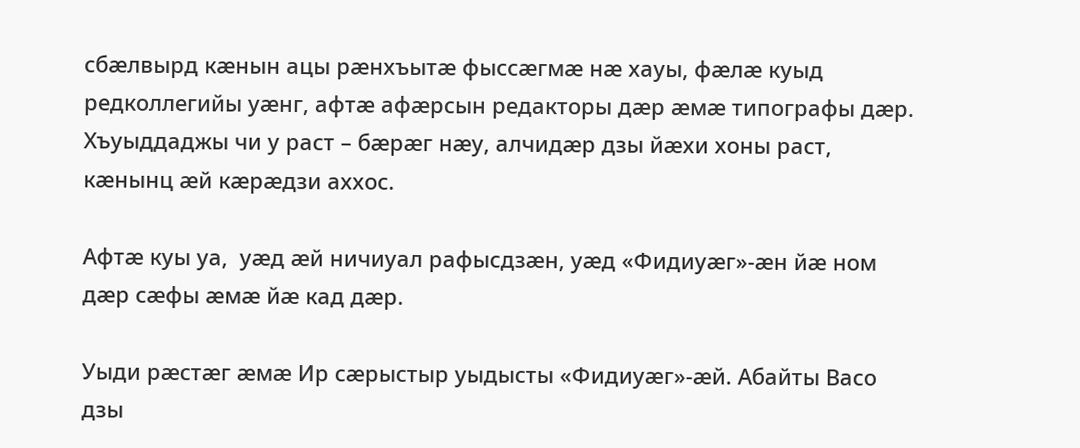сбæлвырд кæнын ацы рæнхъытæ фыссæгмæ нæ хауы, фæлæ куыд редколлегийы уæнг, афтæ афæрсын редакторы дæр æмæ типографы дæр. Хъуыддаджы чи у раст – бæрæг нæу, алчидæр дзы йæхи хоны раст, кæнынц æй кæрæдзи аххос.

Афтæ куы уа,  уæд æй ничиуал рафысдзæн, уæд «Фидиуæг»-æн йæ ном дæр сæфы æмæ йæ кад дæр.

Уыди рæстæг æмæ Ир сæрыстыр уыдысты «Фидиуæг»-æй. Абайты Васо дзы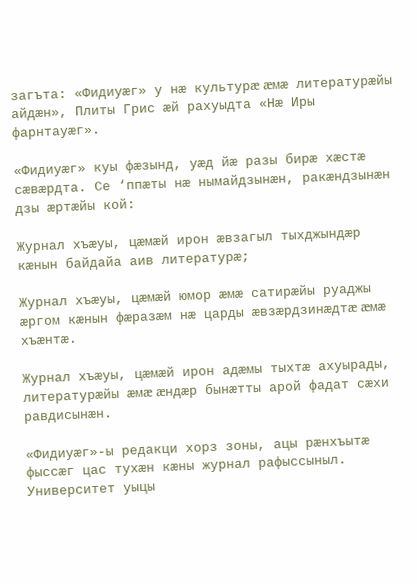загъта: «Фидиуæг» у нæ культурæ æмæ литературæйы айдæн», Плиты Грис æй рахуыдта «Нæ Иры фарнтауæг».

«Фидиуæг» куы фæзынд, уæд йæ разы бирæ хæстæ сæвæрдта. Се ‘ппæты нæ нымайдзынæн, ракæндзынæн дзы æртæйы кой:

Журнал хъæуы, цæмæй ирон æвзагыл тыхджындæр кæнын байдайа аив литературæ;

Журнал хъæуы, цæмæй юмор æмæ сатирæйы руаджы æргом кæнын фæразæм нæ царды æвзæрдзинæдтæ æмæ хъæнтæ.

Журнал хъæуы, цæмæй ирон адæмы тыхтæ ахуырады, литературæйы æмæ æндæр бынæтты арой фадат сæхи равдисынæн.

«Фидиуæг»-ы редакци хорз зоны, ацы рæнхъытæ фыссæг цас тухæн кæны журнал рафыссыныл. Университет уыцы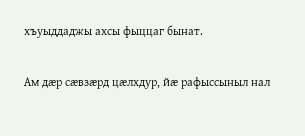хъуыддаджы ахсы фыццаг бынат.

Ам дæр сæвзæрд цæлхдур, йæ рафыссыныл нал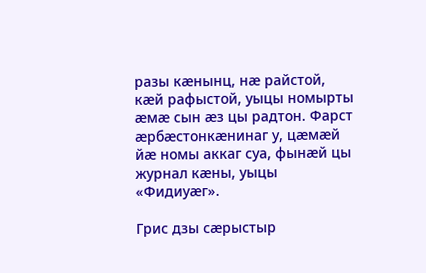разы кæнынц, нæ райстой, кæй рафыстой, уыцы номырты æмæ сын æз цы радтон. Фарст æрбæстонкæнинаг у, цæмæй йæ номы аккаг суа, фынæй цы журнал кæны, уыцы «Фидиуæг».

Грис дзы сæрыстыр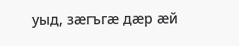уыд, зæгъгæ дæр æй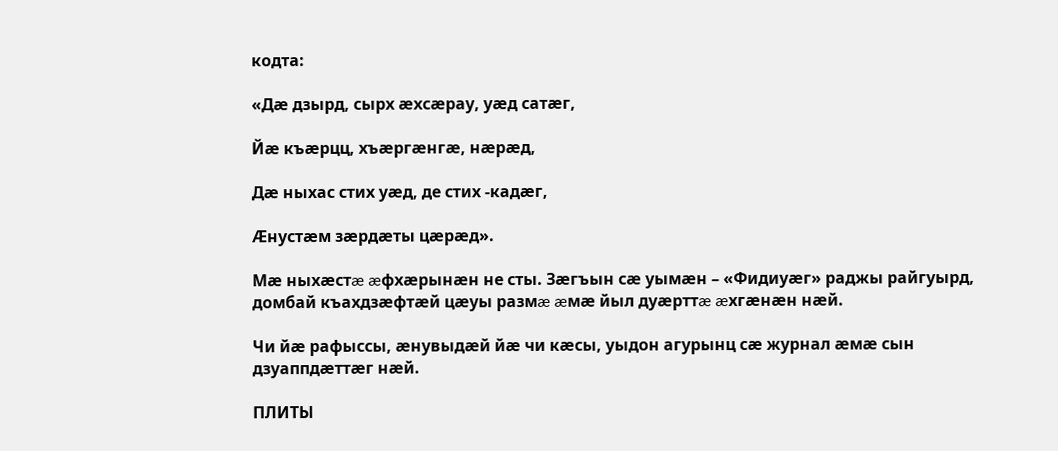кодта:

«Дæ дзырд, сырх æхсæрау, уæд сатæг,

Йæ къæрцц, хъæргæнгæ, нæрæд,

Дæ ныхас стих уæд, де стих -кадæг,

Æнустæм зæрдæты цæрæд».

Мæ ныхæстæ æфхæрынæн не сты. Зæгъын сæ уымæн – «Фидиуæг» раджы райгуырд, домбай къахдзæфтæй цæуы размæ æмæ йыл дуæрттæ æхгæнæн нæй.

Чи йæ рафыссы, æнувыдæй йæ чи кæсы, уыдон агурынц сæ журнал æмæ сын дзуаппдæттæг нæй.

ПЛИТЫ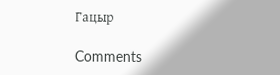Гацыр

Comments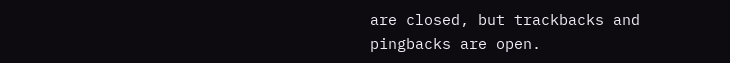are closed, but trackbacks and pingbacks are open.